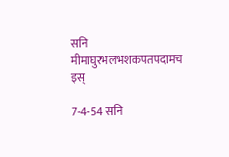सनि मीमाघुरभलभशकपतपदामच इस्

7-4-54 सनि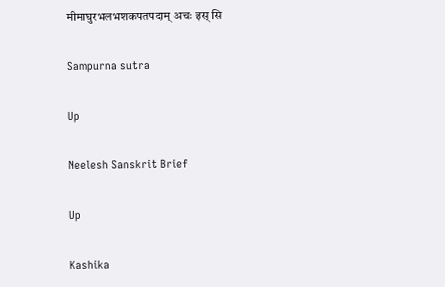मीमाघुरभलभशकपतपदाम् अचः इस् सि

Sampurna sutra

Up

Neelesh Sanskrit Brief

Up

Kashika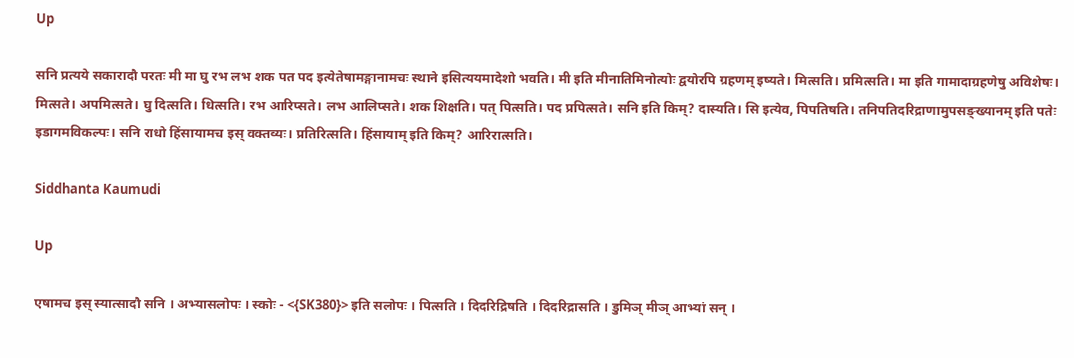Up

सनि प्रत्यये सकारादौ परतः मी मा घु रभ लभ शक पत पद इत्येतेषामङ्गानामचः स्थाने इसित्ययमादेशो भवति। मी इति मीनातिमिनोत्योः द्वयोरपि ग्रहणम् इष्यते। मित्सति। प्रमित्सति। मा इति गामादाग्रहणेषु अविशेषः। मित्सते। अपमित्सते। घु दित्सति। धित्सति। रभ आरिप्सते। लभ आलिप्सते। शक शिक्षति। पत् पित्सति। पद प्रपित्सते। सनि इति किम्? दास्यति। सि इत्येव, पिपतिषति। तनिपतिदरिद्राणामुपसङ्ख्यानम् इति पतेः इडागमविकल्पः। सनि राधो हिंसायामच इस् वक्तव्यः। प्रतिरित्सति। हिंसायाम् इति किम्? आरिरात्सति।

Siddhanta Kaumudi

Up

एषामच इस् स्यात्सादौ सनि । अभ्यासलोपः । स्कोः - <{SK380}> इति सलोपः । पित्सति । दिदरिद्रिषति । दिदरिद्रासति । डुमिञ् मीञ् आभ्यां सन् ।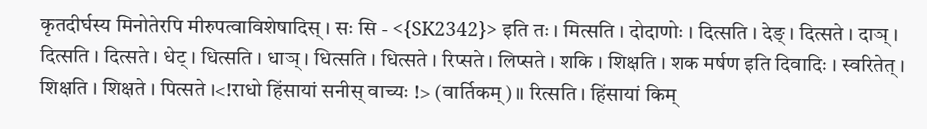कृतदीर्घस्य मिनोतेरपि मीरुपत्वाविशेषादिस् । सः सि - <{SK2342}> इति तः । मित्सति । दोदाणोः । दित्सति । देङ् । दित्सते । दाञ् । दित्सति । दित्सते । धेट् । धित्सति । धाञ् । धित्सति । धित्सते । रिप्सते । लिप्सते । शकि । शिक्षति । शक मर्षण इति दिवादिः । स्वरितेत् । शिक्षति । शिक्षते । पित्सते ।<!राधो हिंसायां सनीस् वाच्यः !> (वार्तिकम्) ॥ रित्सति । हिंसायां किम्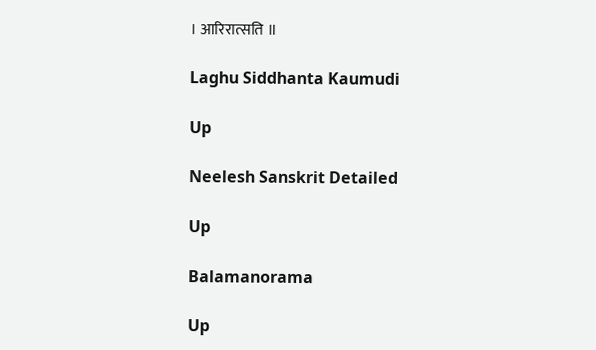। आरिरात्सति ॥

Laghu Siddhanta Kaumudi

Up

Neelesh Sanskrit Detailed

Up

Balamanorama

Up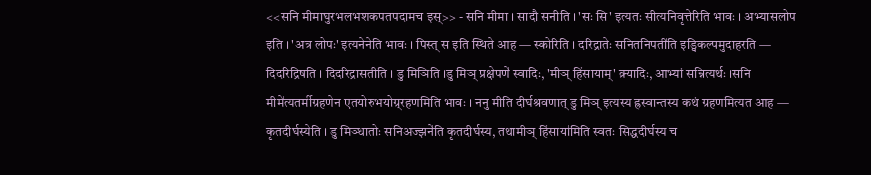<<सनि मीमाघुरभलभशकपतपदामच इस्>> - सनि मीमा । सादौ सनीति । 'सः सि' इत्यतः सीत्यनिवृत्तेरिति भावः । अभ्यासलोप इति । 'अत्र लोपः' इत्यनेनेति भावः । पिस्त् स इति स्थिते आह — स्कोरिति । दरिद्रातेः सनितनिपती॑ति इड्विकल्पमुदाहरति — दिदरिद्रिषति । दिदरिद्रासतीति । डु मिञिति ।डु मिञ् प्रक्षेपणे॑ स्वादिः, 'मीञ् हिंसायाम्' क्र्यादिः, आभ्यां सन्नित्यर्थः ।सनि मीमे॑त्यतर्मीग्रहणेन एतयोरुभयोग्र्रहणमिति भावः । ननु मीति दीर्घश्रवणात् डु मिञ् इत्यस्य ह्रस्वान्तस्य कथं ग्रहणमित्यत आह — कृतदीर्घस्येति । डु मिञ्धातोः सनिअज्झने॑ति कृतदीर्घस्य, तथामीञ् हिंसाया॑मिति स्वतः सिद्धदीर्घस्य च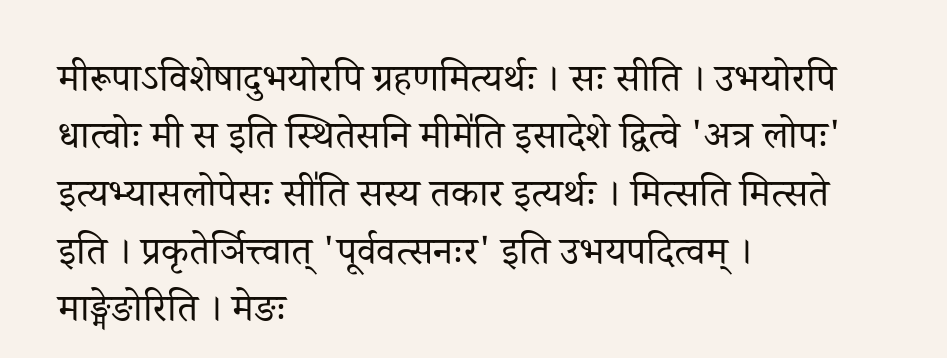मीरूपाऽविशेषादुभयोरपि ग्रहणमित्यर्थः । सः सीति । उभयोरपि धात्वोः मी स इति स्थितेसनि मीमे॑ति इसादेशे द्वित्वे 'अत्र लोपः' इत्यभ्यासलोपेसः सी॑ति सस्य तकार इत्यर्थः । मित्सति मित्सते इति । प्रकृतेर्ञित्त्वात् 'पूर्ववत्सनःर' इति उभयपदित्वम् । माङ्मेङोरिति । मेङः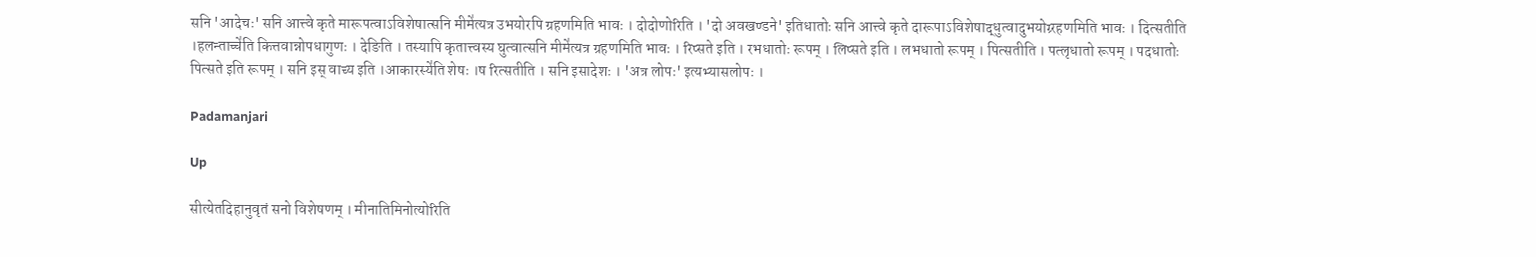सनि 'आदेचः' सनि आत्त्वे कृते मारूपत्वाऽविशेषात्सनि मीमे॑त्यत्र उभयोरपि ग्रहणमिति भावः । दोदोणोरिति । 'दो अवखण्डने' इतिधातोः सनि आत्त्वे कृते दारूपाऽविशेषाद्धुत्वादुभयोग्र्रहणमिति भावः । दित्सतीति ।हलन्ताच्चे॑ति कित्तवान्नोपधागुणः । देङिति । तस्यापि कृतात्त्वस्य घुत्वात्सनि मीमे॑त्यत्र ग्रहणमिति भावः । रिप्सते इति । रभधातोः रूपम् । लिप्सते इति । लभधातो रूपम् । पित्सतीति । पत्लृधातो रूपम् । पदधातोः पित्सते इति रूपम् । सनि इस् वाच्य इति ।आकारस्ये॑ति शेषः ।ष रित्सतीति । सनि इसादेशः । 'अत्र लोपः' इत्यभ्यासलोपः ।

Padamanjari

Up

सीत्येतदिहानुवृतं सनो विशेषणम् । मीनातिमिनोत्योरिति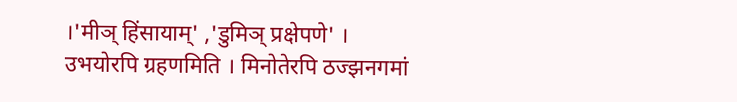।'मीञ् हिंसायाम्' ,'डुमिञ् प्रक्षेपणे' । उभयोरपि ग्रहणमिति । मिनोतेरपि ठज्झनगमां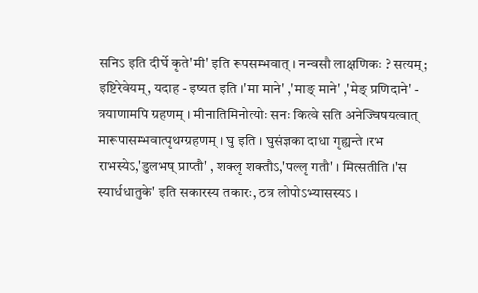सनिऽ इति दीर्घे कृते'मी' इति रूपसम्भवात् । नन्वसौ लाक्षणिकः ? सत्यम्; इष्टिरेवेयम्, यदाह - इष्यत इति ।'मा माने' ,'माङ् माने' ,'मेङ् प्रणिदाने' - त्रयाणामपि ग्रहणम् । मीनातिमिनोत्योः सनः कित्वे सति अनेज्विषयत्वात् मारूपासम्भवात्पृथग्ग्रहणम् । घु इति । घुसंज्ञका दाधा गृह्यन्ते ।रभ राभस्येऽ,'डुलभष् प्राप्तौ' , शक्लृ शक्तौऽ,'पल्लृ गतौ' । मित्सतीति ।'स स्यार्धधातुके' इति सकारस्य तकारः, ठत्र लोपोऽभ्यासस्यऽ ।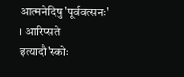आत्मनेदिषु'पूर्ववत्सनः' । आरिप्सते इत्यादौ'स्कोः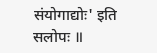संयोगाद्योः' इति सलोपः ॥